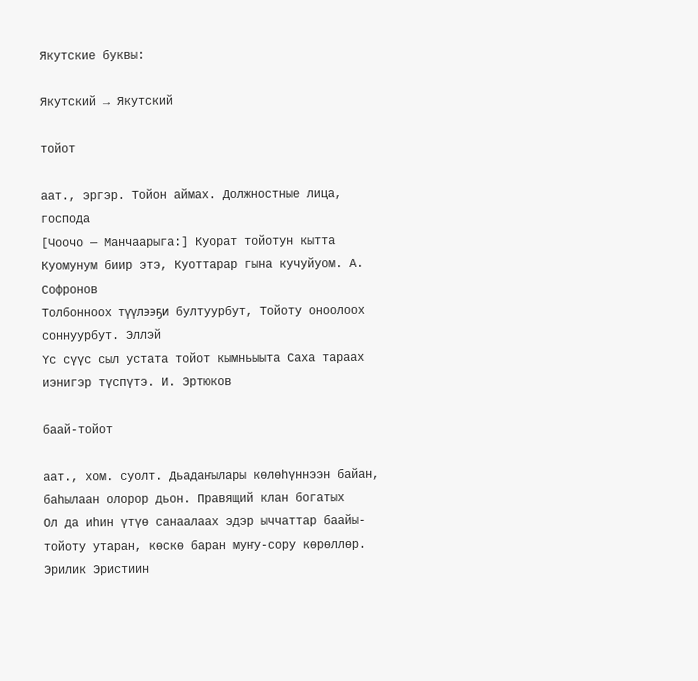Якутские буквы:

Якутский → Якутский

тойот

аат., эргэр. Тойон аймах. Должностные лица, господа
[Чоочо — Манчаарыга:] Куорат тойотун кытта Куомунум биир этэ, Куоттарар гына кучуйуом. А. Софронов
Толбонноох түүлээҕи бултуурбут, Тойоту оноолоох соннуурбут. Эллэй
Үс сүүс сыл устата тойот кымньыыта Саха тараах иэнигэр түспүтэ. И. Эртюков

баай-тойот

аат., хом. суолт. Дьадаҥылары көлөһүннээн байан, баһылаан олорор дьон. Правящий клан богатых
Ол да иһин үтүө санаалаах эдэр ыччаттар баайы-тойоту утаран, көскө баран муҥу-сору көрөллөр. Эрилик Эристиин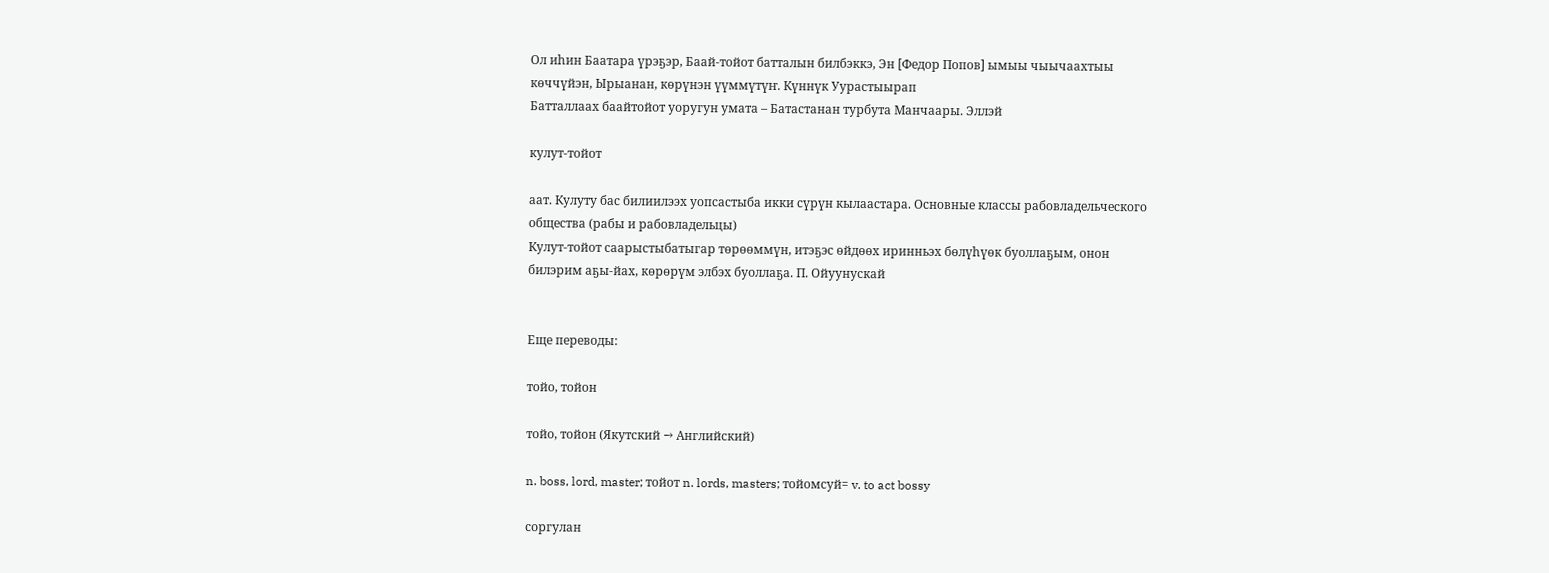Ол иһин Баатара үрэҕэр, Баай-тойот батталын билбэккэ, Эн [Федор Попов] ымыы чыычаахтыы көччүйэн, Ырыанан, көрүнэн үүммүтүҥ. Күннүк Уурастыырап
Батталлаах баайтойот уоругун умата – Батастанан турбута Манчаары. Эллэй

кулут-тойот

аат. Кулуту бас билиилээх уопсастыба икки сүрүн кылаастара. Основные классы рабовладельческого общества (рабы и рабовладельцы)
Кулут-тойот саарыстыбатыгар төрөөммүн, итэҕэс өйдөөх иринньэх бөлүһүөк буоллаҕым, онон билэрим аҕы-йах, көрөрүм элбэх буоллаҕа. П. Ойуунускай


Еще переводы:

тойо, тойон

тойо, тойон (Якутский → Английский)

n. boss, lord, master; тойот n. lords, masters; тойомсуй= v. to act bossy

соргулан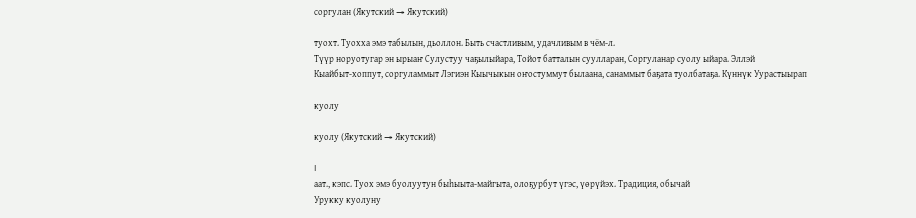соргулан (Якутский → Якутский)

туохт. Туохха эмэ табылын, дьоллон. Быть счастливым, удачливым в чём-л.
Түүр норуотугар эн ырыаҥ Сулустуу чаҕылыйара, Тойот батталын суулларан, Соргуланар суолу ыйара. Эллэй
Кыайбыт-хоппут, соргуламмыт Лэгиэн Кыычыкын оҥостуммут былаана, санаммыт баҕата туолбатаҕа. Күннүк Уурастыырап

куолу

куолу (Якутский → Якутский)

I
аат., кэпс. Туох эмэ буолуутун быһыыта-майгыта, олоҕурбут үгэс, үөрүйэх. Традиция, обычай
Урукку куолуну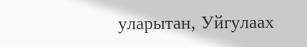уларытан, Уйгулаах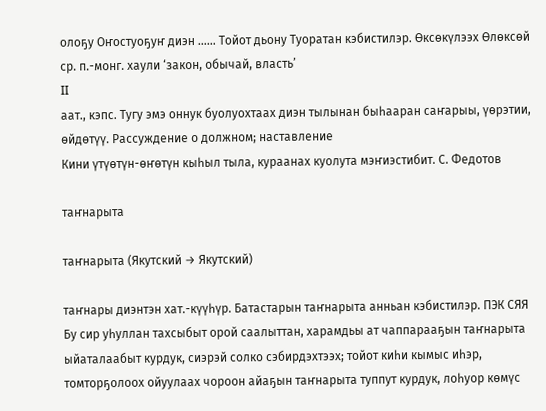олоҕу Оҥостуоҕуҥ диэн …… Тойот дьону Туоратан кэбистилэр. Өксөкүлээх Өлөксөй
ср. п.-монг. хаули ‘закон, обычай, власть’
II
аат., кэпс. Тугу эмэ оннук буолуохтаах диэн тылынан быһааран саҥарыы, үөрэтии, өйдөтүү. Рассуждение о должном; наставление
Кини үтүөтүн-өҥөтүн кыһыл тыла, кураанах куолута мэҥиэстибит. С. Федотов

таҥнарыта

таҥнарыта (Якутский → Якутский)

таҥнары диэнтэн хат.-күүһүр. Батастарын таҥнарыта анньан кэбистилэр. ПЭК СЯЯ
Бу сир уһуллан тахсыбыт орой саалыттан, харамдьы ат чаппарааҕын таҥнарыта ыйаталаабыт курдук, сиэрэй солко сэбирдэхтээх; тойот киһи кымыс иһэр, томторҕолоох ойуулаах чороон айаҕын таҥнарыта туппут курдук, лоһуор көмүс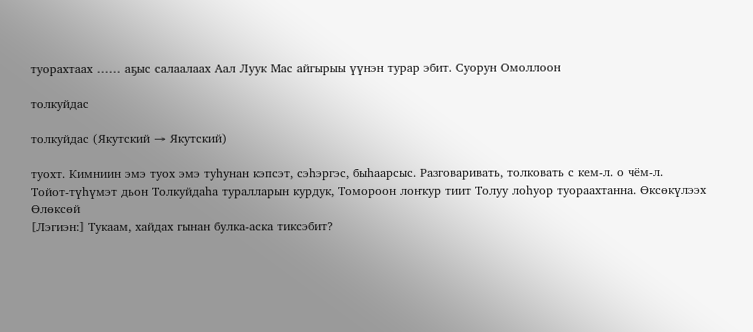туорахтаах …… аҕыс салаалаах Аал Луук Мас айгырыы үүнэн турар эбит. Суорун Омоллоон

толкуйдас

толкуйдас (Якутский → Якутский)

туохт. Кимниин эмэ туох эмэ туһунан кэпсэт, сэһэргэс, быһаарсыс. Разговаривать, толковать с кем-л. о чём-л.
Тойот-түһүмэт дьон Толкуйдаһа туралларын курдук, Томороон лоҥкур тиит Толуу лоһуор туораахтанна. Өксөкүлээх Өлөксөй
[Лэгиэн:] Тукаам, хайдах гынан булка-аска тиксэбит?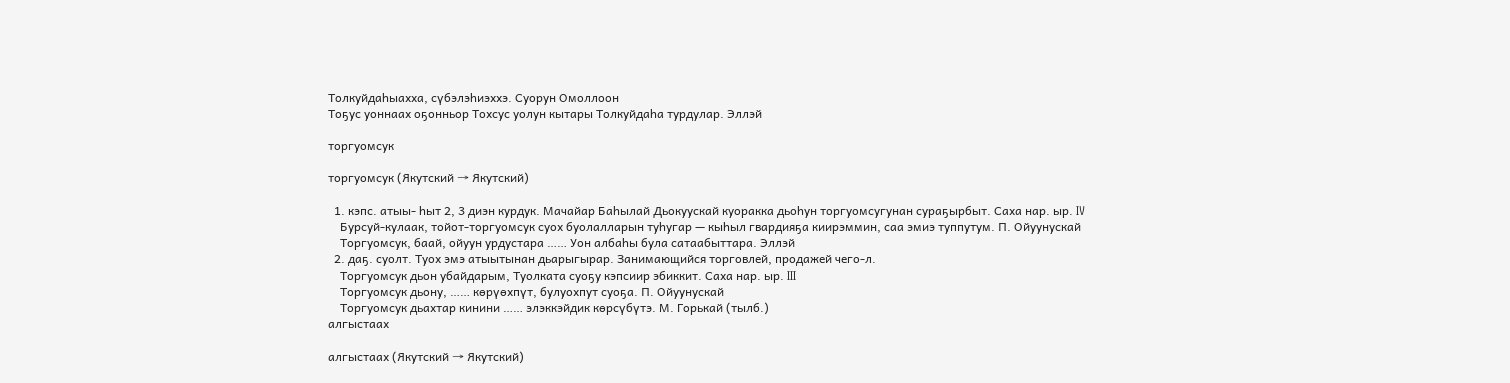Толкуйдаһыахха, сүбэлэһиэххэ. Суорун Омоллоон
Тоҕус уоннаах оҕонньор Тохсус уолун кытары Толкуйдаһа турдулар. Эллэй

торгуомсук

торгуомсук (Якутский → Якутский)

  1. кэпс. атыы- һыт 2, 3 диэн курдук. Мачайар Баһылай Дьокуускай куоракка дьоһун торгуомсугунан сураҕырбыт. Саха нар. ыр. IV
    Бурсуй-кулаак, тойот-торгуомсук суох буолалларын туһугар — кыһыл гвардияҕа киирэммин, саа эмиэ туппутум. П. Ойуунускай
    Торгуомсук, баай, ойуун урдустара …… Уон албаһы була сатаабыттара. Эллэй
  2. даҕ. суолт. Туох эмэ атыытынан дьарыгырар. Занимающийся торговлей, продажей чего-л.
    Торгуомсук дьон убайдарым, Туолката суоҕу кэпсиир эбиккит. Саха нар. ыр. III
    Торгуомсук дьону, …… көрүөхпүт, булуохпут суоҕа. П. Ойуунускай
    Торгуомсук дьахтар кинини …… элэккэйдик көрсүбүтэ. М. Горькай (тылб.)
алгыстаах

алгыстаах (Якутский → Якутский)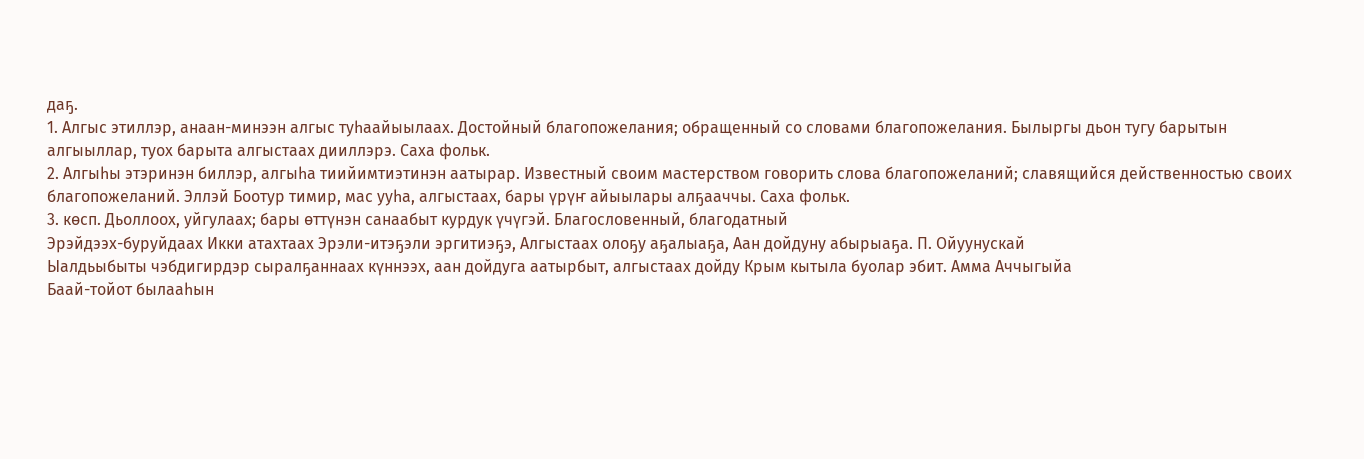даҕ.
1. Алгыс этиллэр, анаан-минээн алгыс туһаайыылаах. Достойный благопожелания; обращенный со словами благопожелания. Былыргы дьон тугу барытын алгыыллар, туох барыта алгыстаах дииллэрэ. Саха фольк.
2. Алгыһы этэринэн биллэр, алгыһа тиийимтиэтинэн аатырар. Известный своим мастерством говорить слова благопожеланий; славящийся действенностью своих благопожеланий. Эллэй Боотур тимир, мас ууһа, алгыстаах, бары үрүҥ айыылары алҕааччы. Саха фольк.
3. көсп. Дьоллоох, уйгулаах; бары өттүнэн санаабыт курдук үчүгэй. Благословенный, благодатный
Эрэйдээх-буруйдаах Икки атахтаах Эрэли-итэҕэли эргитиэҕэ, Алгыстаах олоҕу аҕалыаҕа, Аан дойдуну абырыаҕа. П. Ойуунускай
Ыалдьыбыты чэбдигирдэр сыралҕаннаах күннээх, аан дойдуга аатырбыт, алгыстаах дойду Крым кытыла буолар эбит. Амма Аччыгыйа
Баай-тойот былааһын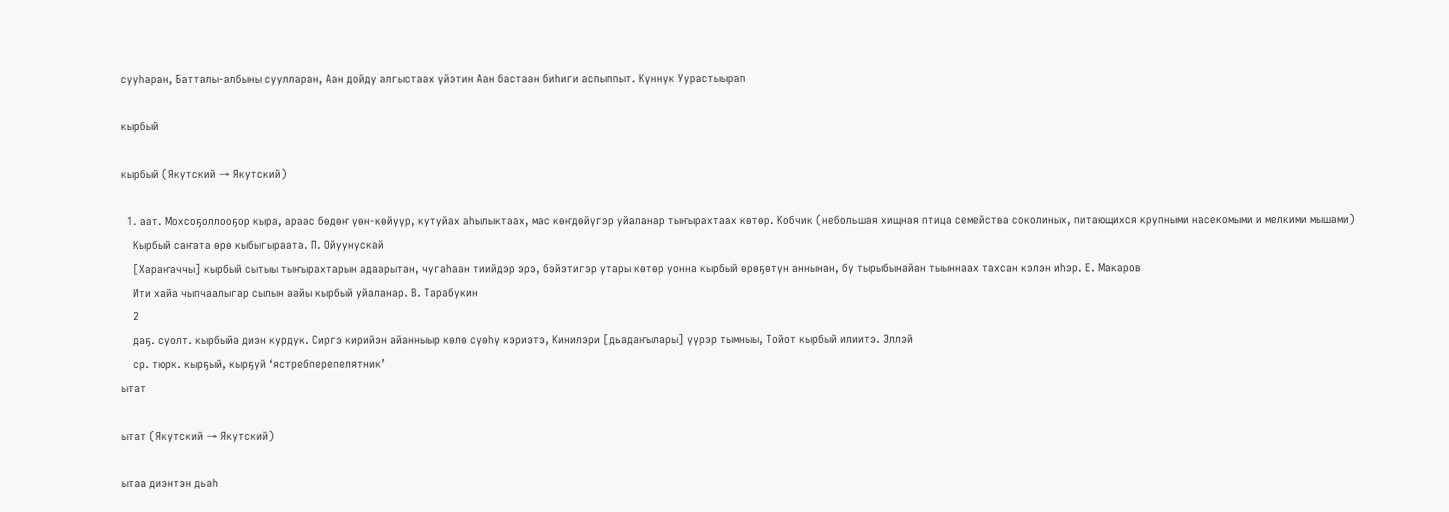сууһаран, Батталы-албыны суулларан, Аан дойду алгыстаах үйэтин Аан бастаан биһиги аспыппыт. Күннүк Уурастыырап

кырбый

кырбый (Якутский → Якутский)

  1. аат. Мохсоҕоллооҕор кыра, араас бөдөҥ үөн-көйүүр, кутуйах аһылыктаах, мас көҥдөйүгэр уйаланар тыҥырахтаах көтөр. Кобчик (небольшая хищная птица семейства соколиных, питающихся крупными насекомыми и мелкими мышами)
    Кырбый саҥата өрө кыбыгыраата. П. Ойуунускай
    [Хараҥаччы] кырбый сытыы тыҥырахтарын адаарытан, чугаһаан тиийдэр эрэ, бэйэтигэр утары көтөр уонна кырбый өрөҕөтүн аннынан, бу тырыбынайан тыыннаах тахсан кэлэн иһэр. Е. Макаров
    Ити хайа чыпчаалыгар сылын аайы кырбый уйаланар. В. Тарабукин
    2
    даҕ. суолт. кырбыйа диэн курдук. Сиргэ кирийэн айанныыр көлө сүөһү кэриэтэ, Кинилэри [дьадаҥылары] үүрэр тымныы, Тойот кырбый илиитэ. Эллэй
    ср. тюрк. кырҕый, кырҕуй ‘ястребперепелятник’
ытат

ытат (Якутский → Якутский)

ытаа диэнтэн дьаһ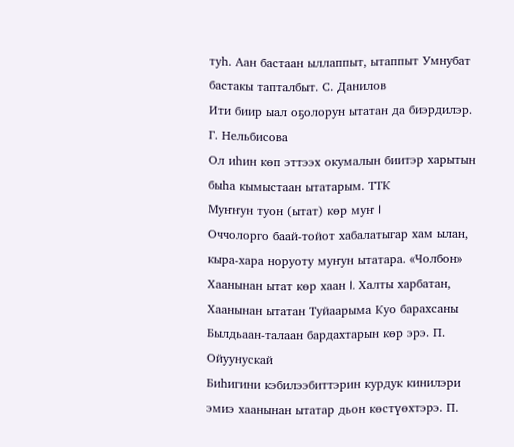туһ. Аан бастаан ыллаппыт, ытаппыт Умнубат бастакы тапталбыт. С. Данилов
Ити биир ыал оҕолорун ытатан да биэрдилэр. Г. Нельбисова
Ол иһин көп эттээх окумалын биитэр харытын быһа кымыстаан ытатарым. ТТК
Муҥҥун туон (ытат) көр муҥ I
Оччолорго баай-тойот хабалатыгар хам ылан, кыра-хара норуоту муҥун ытатара. «Чолбон»
Хаанынан ытат көр хаан I. Халты харбатан, Хаанынан ытатан Туйаарыма Куо барахсаны Былдьаан-талаан бардахтарын көр эрэ. П. Ойуунускай
Биһигини кэбилээбиттэрин курдук кинилэри эмиэ хаанынан ытатар дьон көстүөхтэрэ. П.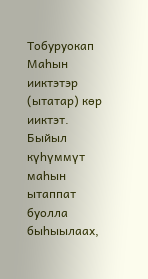Тобуруокап
Маһын ииктэтэр (ытатар) көр ииктэт. Быйыл күһүммүт маһын ытаппат буолла быһыылаах,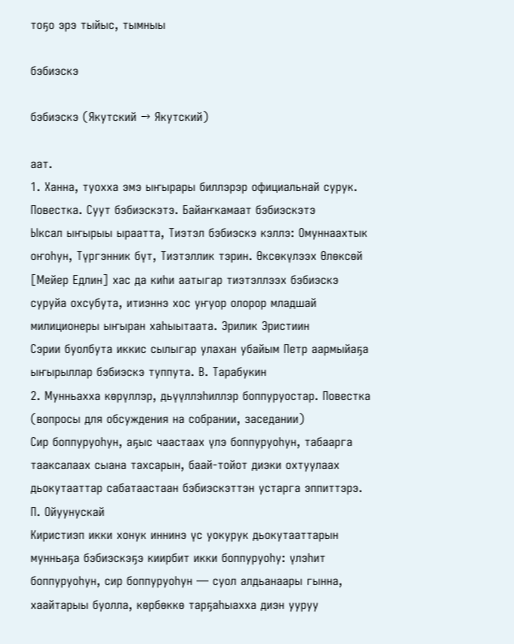тоҕо эрэ тыйыс, тымныы

бэбиэскэ

бэбиэскэ (Якутский → Якутский)

аат.
1. Ханна, туохха эмэ ыҥырары биллэрэр официальнай сурук. Повестка. Суут бэбиэскэтэ. Байаҥкамаат бэбиэскэтэ
Ыксал ыҥырыы ыраатта, Тиэтэл бэбиэскэ кэллэ: Омуннаахтык оҥоһун, Түргэнник бүт, Тиэтэллик тэрин. Өксөкүлээх Өлөксөй
[Мейер Едлин] хас да киһи аатыгар тиэтэллээх бэбиэскэ суруйа охсубута, итиэннэ хос уҥуор олорор младшай милиционеры ыҥыран хаһыытаата. Эрилик Эристиин
Сэрии буолбута иккис сылыгар улахан убайым Петр аармыйаҕа ыҥырыллар бэбиэскэ туппута. В. Тарабукин
2. Мунньахха көрүллэр, дьүүллэһиллэр боппуруостар. Повестка (вопросы для обсуждения на собрании, заседании)
Сир боппуруоһун, аҕыс чаастаах үлэ боппуруоһун, табаарга тааксалаах сыана тахсарын, баай-тойот диэки охтуулаах дьокутааттар сабатаастаан бэбиэскэттэн устарга эппиттэрэ. П. Ойуунускай
Киристиэп икки хонук иннинэ үс уокурук дьокутааттарын мунньаҕа бэбиэскэҕэ киирбит икки боппуруоһу: үлэһит боппуруоһун, сир боппуруоһун — суол алдьанаары гынна, хаайтарыы буолла, көрбөккө тарҕаһыахха диэн ууруу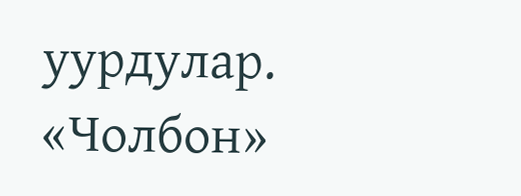уурдулар. «Чолбон»